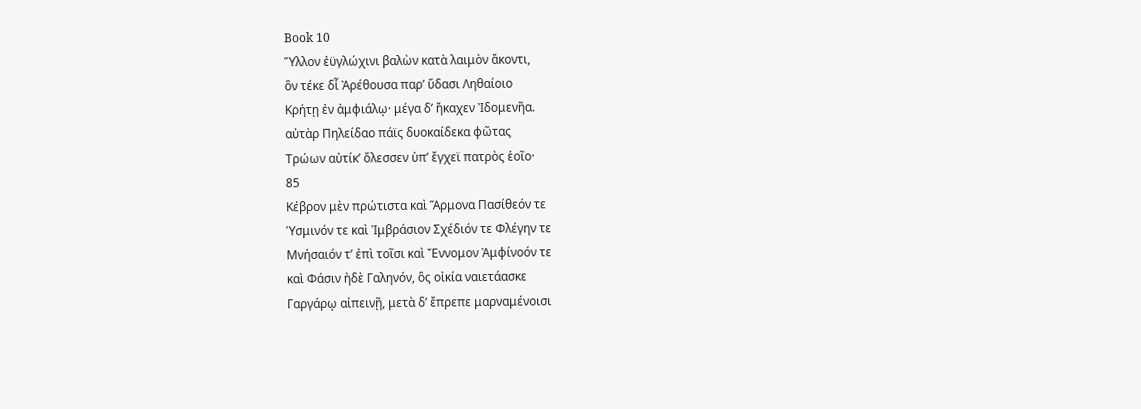Book 10
Ὕλλον ἐϋγλώχινι βαλὼν κατὰ λαιμὸν ἄκοντι,
ὃν τέκε δἶ Ἀρέθουσα παρʼ ὕδασι Ληθαίοιο
Κρήτῃ ἐν ἀμφιάλῳ· μέγα δʼ ἤκαχεν Ἰδομενῆα.
αὐτὰρ Πηλείδαο πάϊς δυοκαίδεκα φῶτας
Τρώων αὐτίκʼ ὄλεσσεν ὑπʼ ἔγχεϊ πατρὸς ἑοῖο·
85
Κέβρον μὲν πρώτιστα καὶ Ἅρμονα Πασίθεόν τε
Ὑσμινόν τε καὶ Ἰμβράσιον Σχέδιόν τε Φλέγην τε
Μνήσαιόν τʼ ἐπὶ τοῖσι καὶ Ἔννομον Ἀμφίνοόν τε
καὶ Φάσιν ἠδὲ Γαληνόν, ὃς οἰκία ναιετάασκε
Γαργάρῳ αἰπεινῇ, μετὰ δʼ ἔπρεπε μαρναμένοισι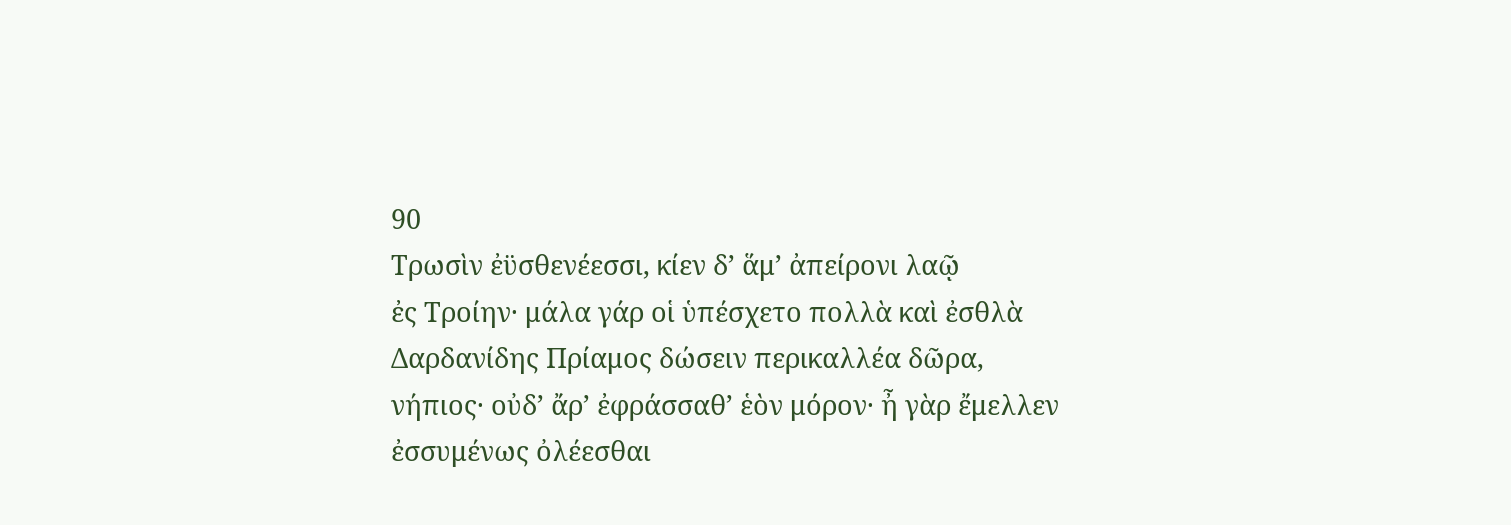90
Τρωσὶν ἐϋσθενέεσσι, κίεν δʼ ἅμʼ ἀπείρονι λαῷ
ἐς Τροίην· μάλα γάρ οἱ ὑπέσχετο πολλὰ καὶ ἐσθλὰ
Δαρδανίδης Πρίαμος δώσειν περικαλλέα δῶρα,
νήπιος· οὐδʼ ἄρʼ ἐφράσσαθʼ ἑὸν μόρον· ἦ γὰρ ἔμελλεν
ἐσσυμένως ὀλέεσθαι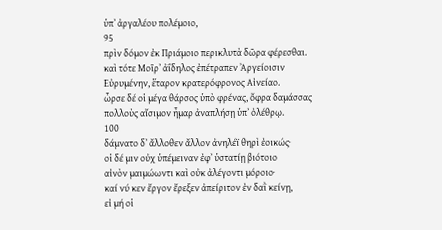ὑπʼ ἀργαλέου πολέμοιο,
95
πρὶν δόμον ἐκ Πριάμοιο περικλυτὰ δῶρα φέρεσθαι.
καὶ τότε Μοῖρʼ ἀΐδηλος ἐπέτραπεν Ἀργείοισιν
Εὐρυμένην, ἕταρον κρατερόφρονος Αἰνείαο.
ὦρσε δέ οἱ μέγα θάρσος ὑπὸ φρένας, ὄφρα δαμάσσας
πολλοὺς αἴσιμον ἦμαρ ἀναπλήσῃ ὑπʼ ὀλέθρῳ.
100
δάμνατο δʼ ἄλλοθεν ἄλλον ἀνηλέϊ θηρὶ ἐοικώς·
οἱ δέ μιν οὐχ ὑπέμειναν ἐφʼ ὑστατίῃ βιότοιο
αἰνὸν μαιμώωντι καὶ οὐκ ἀλέγοντι μόροιο·
καί νύ κεν ἔργον ἔρεξεν ἀπείριτον ἐν δαῒ κείνῃ,
εἰ μή οἱ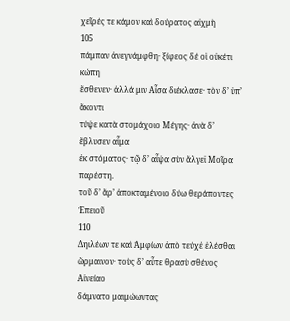χεῖρές τε κάμον καὶ δούρατος αἰχμὴ
105
πάμπαν ἀνεγνάμφθη· ξίφεος δέ οἱ οὐκέτι κώπη
ἔσθενεν· ἀλλά μιν Αἶσα διέκλασε· τὸν δʼ ὑπʼ ἄκοντι
τύψε κατὰ στομάχοιο Μέγης· ἀνὰ δʼ ἔβλυσεν αἷμα
ἐκ στόματος· τῷ δʼ αἶψα σὺν ἄλγεϊ Μοῖρα παρέστη.
τοῦ δʼ ἄρʼ ἀποκταμένοιο δύω θεράποντες Ἐπειοῦ
110
Δηιλέων τε καὶ Ἀμφίων ἀπὸ τεύχἐ ἑλέσθαι
ὥρμαινον· τοὺς δʼ αὖτε θρασὺ σθένος Αἰνείαο
δάμνατο μαιμώωντας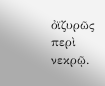ὀϊζυρῶς περὶ νεκρῷ.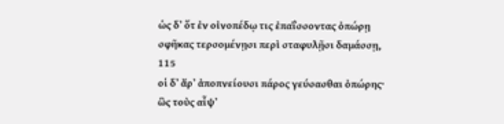ὡς δʼ ὅτ ἐν οἰνοπέδῳ τις ἐπαΐσσοντας ὀπώρῃ
σφῆκας τερσομένῃσι περὶ σταφυλῇσι δαμάσσῃ,
115
οἱ δʼ ἄρʼ ἀποπνείουσι πάρος γεύσασθαι ὀπώρης·
ὣς τοὺς αἶψʼ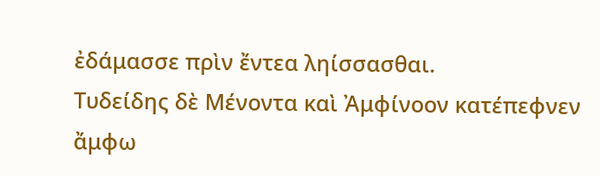ἐδάμασσε πρὶν ἔντεα ληίσσασθαι.
Τυδείδης δὲ Μένοντα καὶ Ἀμφίνοον κατέπεφνεν
ἄμφω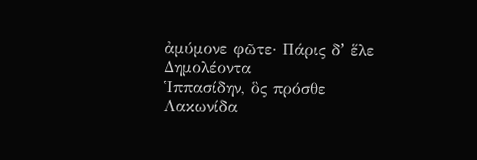ἀμύμονε φῶτε· Πάρις δʼ ἕλε Δημολέοντα
Ἱππασίδην, ὃς πρόσθε Λακωνίδα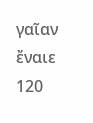γαῖαν ἔναιε
120